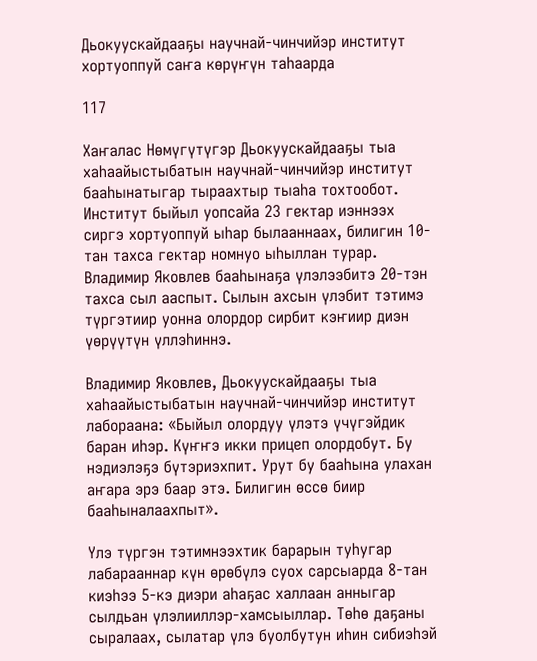Дьокуускайдааҕы научнай-чинчийэр институт хортуоппуй саҥа көрүҥүн таһаарда

117

Хаҥалас Нөмүгүтүгэр Дьокуускайдааҕы тыа хаһаайыстыбатын научнай-чинчийэр институт бааһынатыгар тыраахтыр тыаһа тохтообот. Институт быйыл уопсайа 23 гектар иэннээх сиргэ хортуоппуй ыһар былааннаах, билигин 10-тан тахса гектар номнуо ыһыллан турар. Владимир Яковлев бааһынаҕа үлэлээбитэ 20-тэн тахса сыл ааспыт. Сылын ахсын үлэбит тэтимэ түргэтиир уонна олордор сирбит кэҥиир диэн үөрүүтүн үллэһиннэ.

Владимир Яковлев, Дьокуускайдааҕы тыа хаһаайыстыбатын научнай-чинчийэр институт лабораана: «Быйыл олордуу үлэтэ үчүгэйдик баран иһэр. Күҥҥэ икки прицеп олордобут. Бу нэдиэлэҕэ бүтэриэхпит. Урут бу бааһына улахан аҥара эрэ баар этэ. Билигин өссө биир бааһыналаахпыт».

Үлэ түргэн тэтимнээхтик барарын туһугар лабарааннар күн өрөбүлэ суох сарсыарда 8-тан киэһээ 5-кэ диэри аһаҕас халлаан анныгар сылдьан үлэлииллэр-хамсыыллар. Төһө даҕаны сыралаах, сылатар үлэ буолбутун иһин сибиэһэй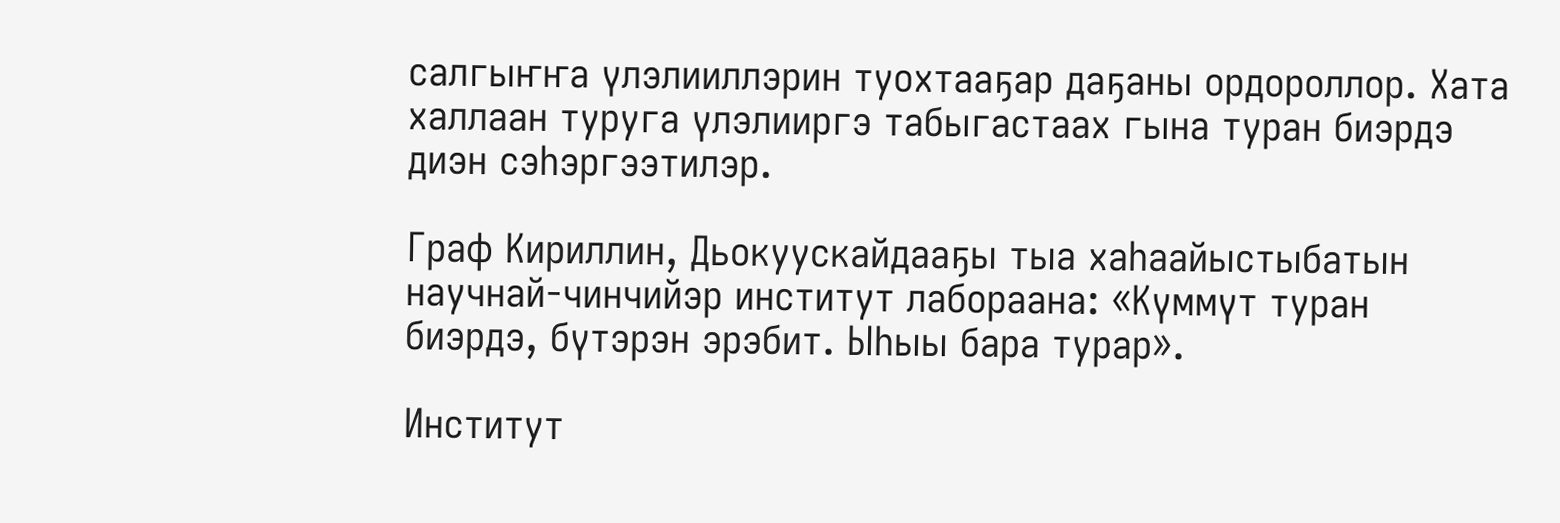салгыҥҥа үлэлииллэрин туохтааҕар даҕаны ордороллор. Хата халлаан туруга үлэлииргэ табыгастаах гына туран биэрдэ диэн сэһэргээтилэр.

Граф Кириллин, Дьокуускайдааҕы тыа хаһаайыстыбатын научнай-чинчийэр институт лабораана: «Күммүт туран биэрдэ, бүтэрэн эрэбит. Ыһыы бара турар».

Институт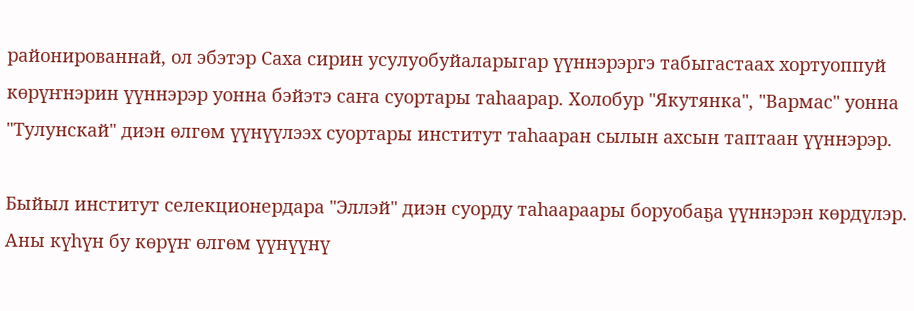районированнай, ол эбэтэр Саха сирин усулуобуйаларыгар үүннэрэргэ табыгастаах хортуоппуй көрүҥнэрин үүннэрэр уонна бэйэтэ саҥа суортары таһаарар. Холобур "Якутянка", "Вармас" уонна "Тулунскай" диэн өлгөм үүнүүлээх суортары институт таһааран сылын ахсын таптаан үүннэрэр.

Быйыл институт селекционердара "Эллэй" диэн суорду таһаараары боруобаҕа үүннэрэн көрдүлэр. Аны күһүн бу көрүҥ өлгөм үүнүүнү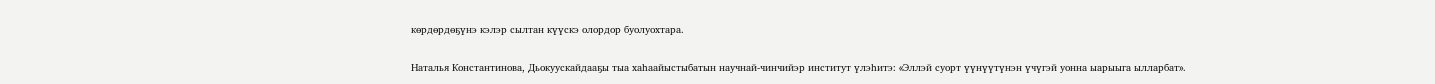көрдөрдөҕүнэ кэлэр сылтан күүскэ олордор буолуохтара.

Наталья Константинова, Дьокуускайдааҕы тыа хаһаайыстыбатын научнай-чинчийэр институт үлэһитэ: «Эллэй суорт үүнүүтүнэн үчүгэй уонна ыарыыга ылларбат».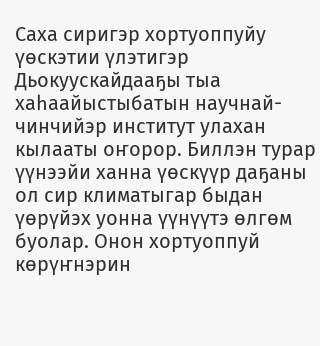Саха сиригэр хортуоппуйу үөскэтии үлэтигэр Дьокуускайдааҕы тыа хаһаайыстыбатын научнай-чинчийэр институт улахан кылааты оҥорор. Биллэн турар үүнээйи ханна үөскүүр даҕаны ол сир климатыгар быдан үөрүйэх уонна үүнүүтэ өлгөм буолар. Онон хортуоппуй көрүҥнэрин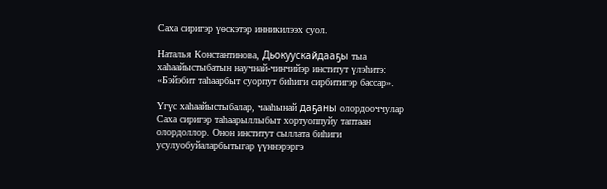Саха сиригэр үөскэтэр инникилээх суол.

Наталья Константинова, Дьокуускайдааҕы тыа хаһаайыстыбатын научнай-чинчийэр институт үлэһитэ: «Бэйэбит таһаарбыт суорпут биһиги сирбитигэр бассар».

Үгүс хаһаайыстыбалар, чааһынай даҕаны олордооччулар Саха сиригэр таһаарыллыбыт хортуоппуйу таптаан олордоллор. Онон институт сыллата биһиги усулуобуйаларбытыгар үүннэрэргэ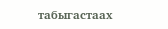табыгастаах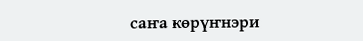саҥа көрүҥнэри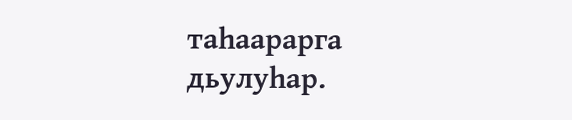таһаарарга дьулуһар.